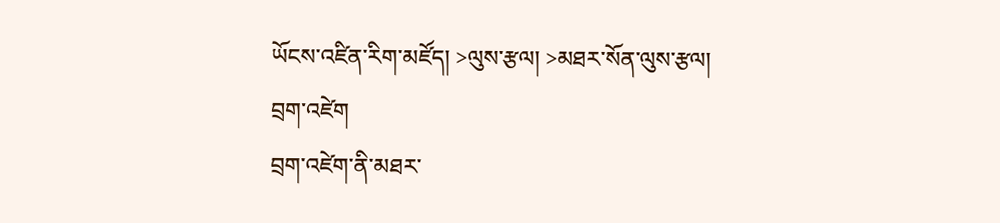ཡོངས་འཛིན་རིག་མཛོད། >ལུས་རྩལ། >མཐར་སོན་ལུས་རྩལ།
བྲག་འཛེག
བྲག་འཛེག་ནི་མཐར་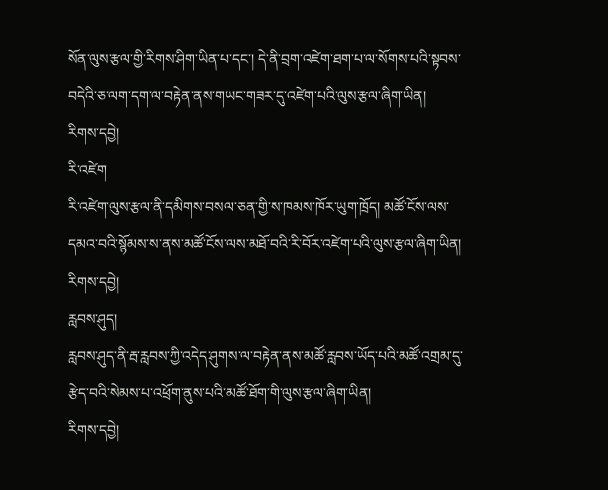སོན་ལུས་རྩལ་གྱི་རིགས་ཤིག་ཡིན་པ་དང་། དེ་ནི་བྲག་འཛེག་ཐག་པ་ལ་སོགས་པའི་སྟབས་བདེའི་ཅ་ལག་དག་ལ་བརྟེན་ནས་གཡང་གཟར་དུ་འཛེག་པའི་ལུས་རྩལ་ཞིག་ཡིན།
རིགས་དབྱེ།
རི་འཛེག
རི་འཛེག་ལུས་རྩལ་ནི་དམིགས་བསལ་ཅན་གྱི་ས་ཁམས་ཁོར་ཡུག་ཁྲོད། མཚོ་ངོས་ལས་དམའ་བའི་སྙོམས་ས་ནས་མཚོ་ངོས་ལས་མཐོ་བའི་རི་བོར་འཛེག་པའི་ལུས་རྩལ་ཞིག་ཡིན།
རིགས་དབྱེ།
རླབས་ཤུད།
རླབས་ཤུད་ནི་རྦ་རླབས་ཀྱི་འདེད་ཤུགས་ལ་བརྟེན་ནས་མཚོ་རླབས་ཡོད་པའི་མཚོ་འགྲམ་དུ་རྩེད་བའི་སེམས་པ་འཕྲོག་ནུས་པའི་མཚོ་ཐོག་གི་ལུས་རྩལ་ཞིག་ཡིན།
རིགས་དབྱེ།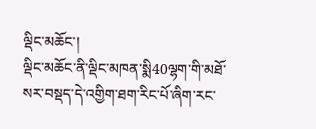ལྡིང་མཆོང་།
ལྡིང་མཆོང་ནི་ལྡིང་མཁན་སྨི40ལྷག་གི་མཐོ་སར་བསྡད་དེ་འགྱིག་ཐག་རིང་པོ་ཞིག་རང་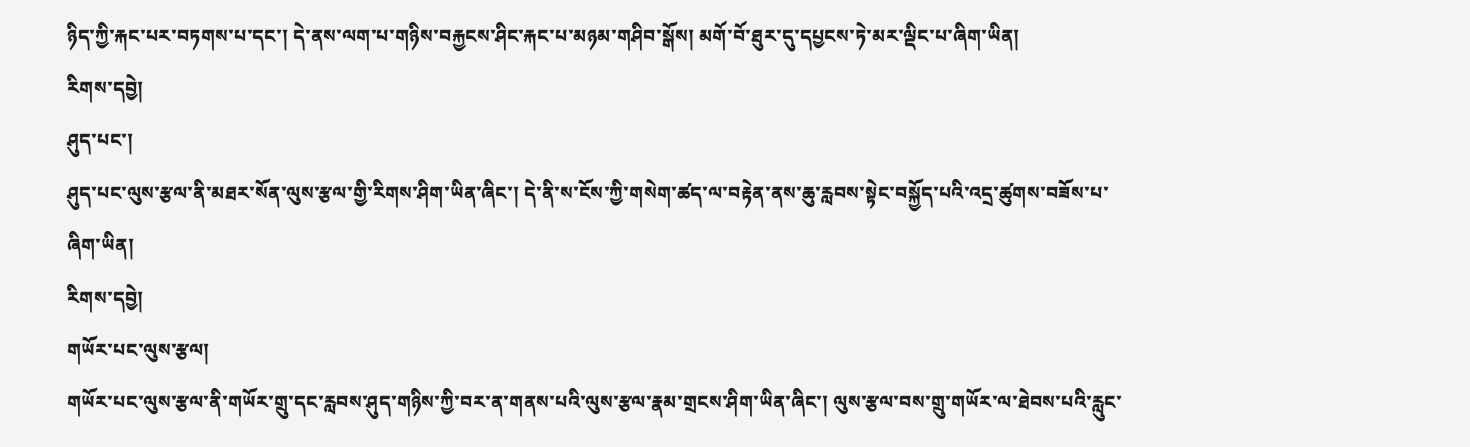ཉིད་ཀྱི་རྐང་པར་བཏགས་པ་དང་། དེ་ནས་ལག་པ་གཉིས་བརྐྱངས་ཤིང་རྐང་པ་མཉམ་གཤིབ་སྒོས། མགོ་བོ་ཐུར་དུ་དཔྱངས་ཏེ་མར་ལྡིང་པ་ཞིག་ཡིན།
རིགས་དབྱེ།
ཤུད་པང་།
ཤུད་པང་ལུས་རྩལ་ནི་མཐར་སོན་ལུས་རྩལ་གྱི་རིགས་ཤིག་ཡིན་ཞིང་། དེ་ནི་ས་ངོས་ཀྱི་གསེག་ཚད་ལ་བརྟེན་ནས་ཆུ་རླབས་སྟེང་བསྐྱོད་པའི་འདྲ་ཚུགས་བཟོས་པ་ཞིག་ཡིན།
རིགས་དབྱེ།
གཡོར་པང་ལུས་རྩལ།
གཡོར་པང་ལུས་རྩལ་ནི་གཡོར་གྲུ་དང་རླབས་ཤུད་གཉིས་ཀྱི་བར་ན་གནས་པའི་ལུས་རྩལ་རྣམ་གྲངས་ཤིག་ཡིན་ཞིང་། ལུས་རྩལ་བས་གྲུ་གཡོར་ལ་ཐེབས་པའི་རླུང་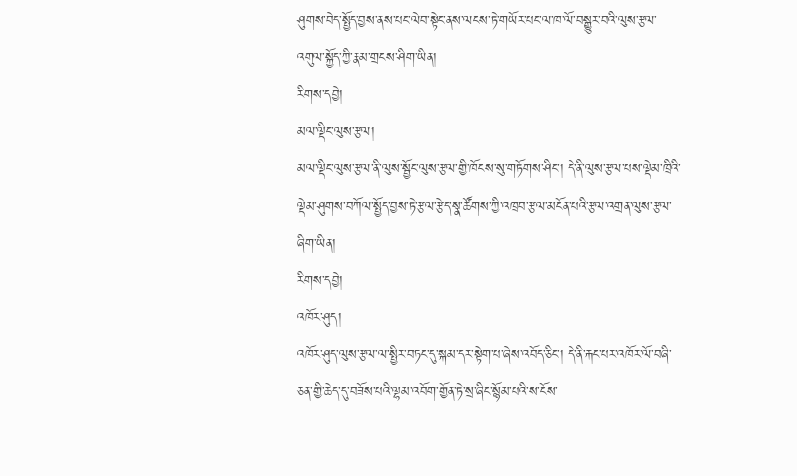ཤུགས་བེད་སྤྱོད་བྱས་ནས་པང་ལེབ་སྟེང་ནས་ལངས་ཏེ་གཡོར་པང་ལ་ཁ་ལོ་བསྒྱུར་བའི་ལུས་རྩལ་འགུལ་སྐྱོད་ཀྱི་རྣམ་གྲངས་ཤིག་ཡིན།
རིགས་དབྱེ།
མལ་ལྡིང་ལུས་རྩལ།
མལ་ལྡིང་ལུས་རྩལ་ནི་ལུས་སྦྱོང་ལུས་རྩལ་གྱི་ཁོངས་སུ་གཏོགས་ཤིང་། དེ་ནི་ལུས་རྩལ་པས་ལྡེམ་ཁྲིའི་ལྡེམ་ཤུགས་བཀོལ་སྤྱོད་བྱས་ཏེ་རྩལ་རྩེད་སྣ་ཚོགས་ཀྱི་འཁྲབ་རྩལ་མངོན་པའི་རྩལ་འགྲན་ལུས་རྩལ་ཞིག་ཡིན།
རིགས་དབྱེ།
འཁོར་ཤུད།
འཁོར་ཤུད་ལུས་རྩལ་ལ་སྤྱིར་བཏང་དུ་སྐམ་དར་སྟེག་པ་ཞེས་འབོད་ཅིང་། དེ་ནི་རྐང་པར་འཁོར་ལོ་བཞི་ཅན་གྱི་ཆེད་དུ་བཟོས་པའི་ལྷམ་འབོག་གྱོན་ཏེ་སྲ་ཞིང་སྙོམ་པའི་ས་ངོས་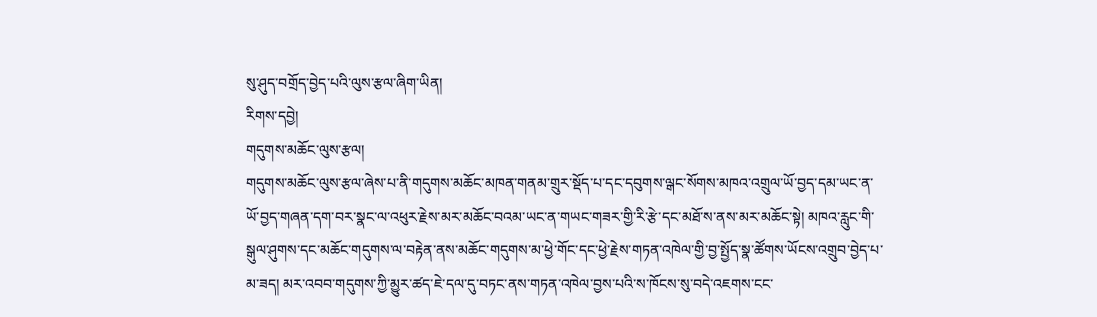སུ་ཤུད་བགྲོད་བྱེད་པའི་ལུས་རྩལ་ཞིག་ཡིན།
རིགས་དབྱེ།
གདུགས་མཆོང་ལུས་རྩལ།
གདུགས་མཆོང་ལུས་རྩལ་ཞེས་པ་ནི་གདུགས་མཆོང་མཁན་གནམ་གྲུར་སྡོད་པ་དང་དབུགས་ལྒང་སོགས་མཁའ་འགྲུལ་ཡོ་བྱད་དམ་ཡང་ན་ཡོ་བྱད་གཞན་དག་བར་སྣང་ལ་འཕུར་རྗེས་མར་མཆོང་བའམ་ཡང་ན་གཡང་གཟར་གྱི་རི་རྩེ་དང་མཐོ་ས་ནས་མར་མཆོང་སྟེ། མཁའ་རླུང་གི་སྒུལ་ཤུགས་དང་མཆོང་གདུགས་ལ་བརྟེན་ནས་མཆོང་གདུགས་མ་ཕྱེ་གོང་དང་ཕྱེ་རྗེས་གཏན་འཁེལ་གྱི་བྱ་སྤྱོད་སྣ་ཚོགས་ཡོངས་འགྲུབ་བྱེད་པ་མ་ཟད། མར་འབབ་གདུགས་ཀྱི་མྱུར་ཚད་ཇེ་དལ་དུ་བཏང་ནས་གཏན་འཁེལ་བྱས་པའི་ས་ཁོངས་སུ་བདེ་འཇགས་ངང་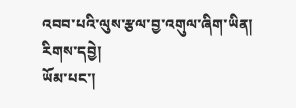འབབ་པའི་ལུས་རྩལ་བྱ་འགུལ་ཞིག་ཡིན།
རིགས་དབྱེ།
ཡོམ་པང་།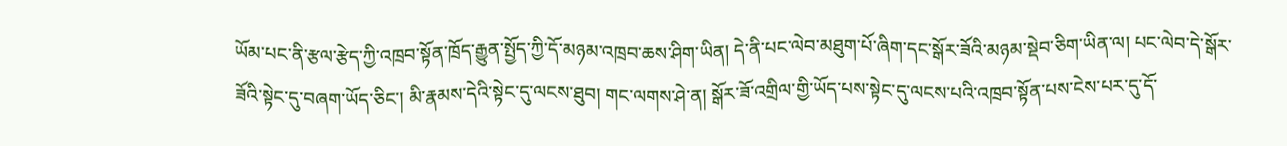ཡོམ་པང་ནི་རྩལ་རྩེད་ཀྱི་འཁྲབ་སྟོན་ཁྲོད་རྒྱུན་སྤྱོད་ཀྱི་དོ་མཉམ་འཁྲབ་ཆས་ཤིག་ཡིན། དེ་ནི་པང་ལེབ་མཐུག་པོ་ཞིག་དང་སྒོར་ཟོའི་མཉམ་སྡེབ་ཅིག་ཡིན་ལ། པང་ལེབ་དེ་སྒོར་ཟོའི་སྟེང་དུ་བཞག་ཡོད་ཅིང་། མི་རྣམས་དེའི་སྟེང་དུ་ལངས་ཐུབ། གང་ལགས་ཤེ་ན། སྒོར་ཟོ་འགྲིལ་གྱི་ཡོད་པས་སྟེང་དུ་ལངས་པའི་འཁྲབ་སྟོན་པས་ངེས་པར་དུ་དོ་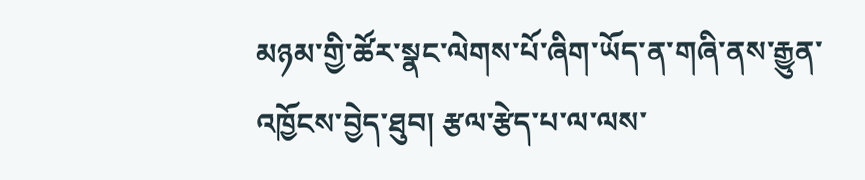མཉམ་གྱི་ཚོར་སྣང་ལེགས་པོ་ཞིག་ཡོད་ན་གཞི་ནས་རྒྱུན་འཁྱོངས་བྱེད་ཐུབ། རྩལ་རྩེད་པ་ལ་ལས་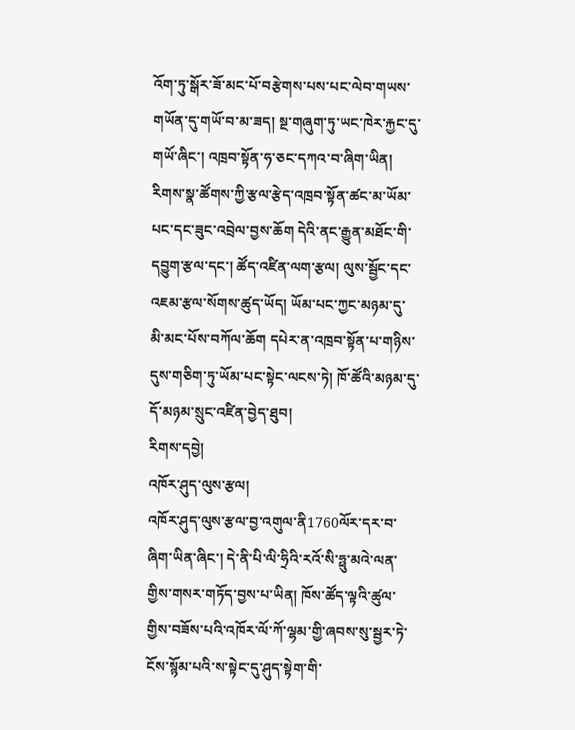འོག་ཏུ་སྒོར་ཟོ་མང་པོ་བརྩེགས་པས་པང་ལེབ་གཡས་གཡོན་དུ་གཡོ་བ་མ་ཟད། སྔ་གཞུག་ཏུ་ཡང་ཁེར་རྐྱང་དུ་གཡོ་ཞིང་། འཁྲབ་སྟོན་ཧ་ཅང་དཀའ་བ་ཞིག་ཡིན། རིགས་སྣ་ཚོགས་ཀྱི་རྩལ་རྩེད་འཁྲབ་སྟོན་ཚང་མ་ཡོམ་པང་དང་ཟུང་འབྲེལ་བྱས་ཆོག དེའི་ནང་རྒྱུན་མཐོང་གི་དབྱུག་རྩལ་དང་། ཚོད་འཛིན་ལག་རྩལ། ལུས་སྦྱོང་དང་འཇམ་རྩལ་སོགས་ཚུད་ཡོད། ཡོམ་པང་ཀྱང་མཉམ་དུ་མི་མང་པོས་བཀོལ་ཆོག དཔེར་ན་འཁྲབ་སྟོན་པ་གཉིས་དུས་གཅིག་ཏུ་ཡོམ་པང་སྟེང་ལངས་ཏེ། ཁོ་ཚོའི་མཉམ་དུ་དོ་མཉམ་སྲུང་འཛིན་བྱེད་ཐུབ།
རིགས་དབྱེ།
འཁོར་ཤུད་ལུས་རྩལ།
འཁོར་ཤུད་ལུས་རྩལ་བྱ་འགུལ་ནི1760ལོར་དར་བ་ཞིག་ཡིན་ཞིང་། དེ་ནི་པི་ལི་ཧྲིའི་རའོ་སི་ཧྥུ་མའེ་ལན་གྱིས་གསར་གཏོད་བྱས་པ་ཡིན། ཁོས་ཚོད་ལྟའི་ཚུལ་གྱིས་བཟོས་པའི་འཁོར་ལོ་ཀོ་ལྷམ་གྱི་ཞབས་སུ་སྦྱར་ཏེ་ངོས་སྙོམ་པའི་ས་སྟེང་དུ་ཤུད་སྟེག་གི་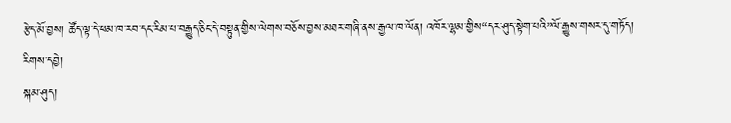རྩེད་མོ་བྱས། ཚོད་ལྟ་དེ་ཕམ་ཁ་རབ་དང་རིམ་པ་བརྒྱུད་ཅིང་དེ་བསྟུན་གྱིས་ལེགས་བཅོས་བྱས་མཐར་གཞི་ནས་རྒྱལ་ཁ་ལོན། འཁོར་ལྷམ་གྱིས“དར་ཤུད་སྟེག་པའི”ལོ་རྒྱུས་གསར་དུ་གཏོད།
རིགས་དབྱེ།
སྐམ་ཤུད།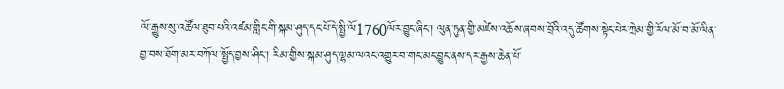ལོ་རྒྱུས་སུ་འཚོལ་ཐུབ་པའི་འཛམ་གླིང་གི་སྐམ་ཤུད་དང་པོ་དེ་སྤྱི་ལོ1760ལོར་བྱུང་ཞིང་། ལུན་ཏུན་གྱི་མཛེས་འཆོས་ཞབས་བྲོའི་འདུ་ཚོགས་སྟེང་པེར་ཀྲེམ་གྱི་རོལ་མོ་བ་མོ་ལིན་བྱ་བས་ཐོག་མར་བཀོལ་སྤྱོད་བྱས་ཤིང་། རིམ་གྱིས་སྐམ་ཤུད་ལྷམ་ལའང་འགྱུར་བ་གང་མང་བྱུང་ནས་དར་རྒྱས་ཆེན་པོ་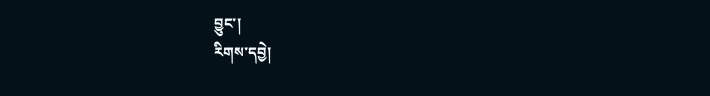བྱུང་།
རིགས་དབྱེ།